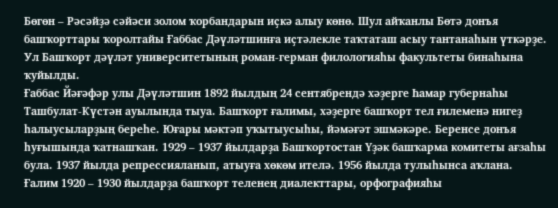Бөгөн – Рәсәйҙә сәйәси золом ҡорбандарын иҫкә алыу көнө. Шул айҡанлы Бөтә донъя башҡорттары ҡоролтайы Ғаббас Дәүләтшинға иҫтәлекле таҡтаташ асыу тантанаһын үткәрҙе. Ул Башҡорт дәүләт университетының роман-герман филологияһы факультеты бинаһына ҡуйылды.
Ғаббас Йәғәфәр улы Дәүләтшин 1892 йылдың 24 сентябрендә хәҙерге Һамар губернаһы Ташбулат-Күстән ауылында тыуа. Башҡорт ғалимы, хәҙерге башҡорт тел ғилеменә нигеҙ һалыусыларҙың береһе. Юғары мәктәп уҡытыусыһы, йәмәғәт эшмәкәре. Беренсе донъя һуғышында ҡатнашҡан. 1929 – 1937 йылдарҙа Башҡортостан Үҙәк башҡарма комитеты ағзаһы була. 1937 йылда репрессияланып, атыуға хөкөм ителә. 1956 йылда тулыһынса аҡлана.
Ғалим 1920 – 1930 йылдарҙа башҡорт теленең диалекттары, орфографияһы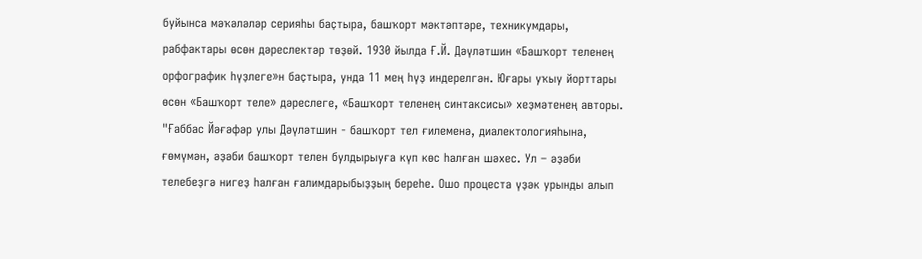буйынса мәҡәләләр серияһы баҫтыра, башҡорт мәктәптәре, техникумдары, рабфактары өсөн дәреслектәр төҙөй. 1930 йылда Ғ.Й. Дәүләтшин «Башҡорт теленең орфографик һүҙлеге»н баҫтыра, унда 11 мең һүҙ индерелгән. Юғары уҡыу йорттары өсөн «Башҡорт теле» дәреслеге, «Башҡорт теленең синтаксисы» хеҙмәтенең авторы.
"Ғаббас Йәғәфәр улы Дәүләтшин - башҡорт тел ғилеменә, диалектологияһына, ғөмүмән, әҙәби башҡорт телен булдырыуға күп көс һалған шәхес. Ул – әҙәби телебеҙгә нигеҙ һалған ғалимдарыбыҙҙың береһе. Ошо процеста үҙәк урынды алып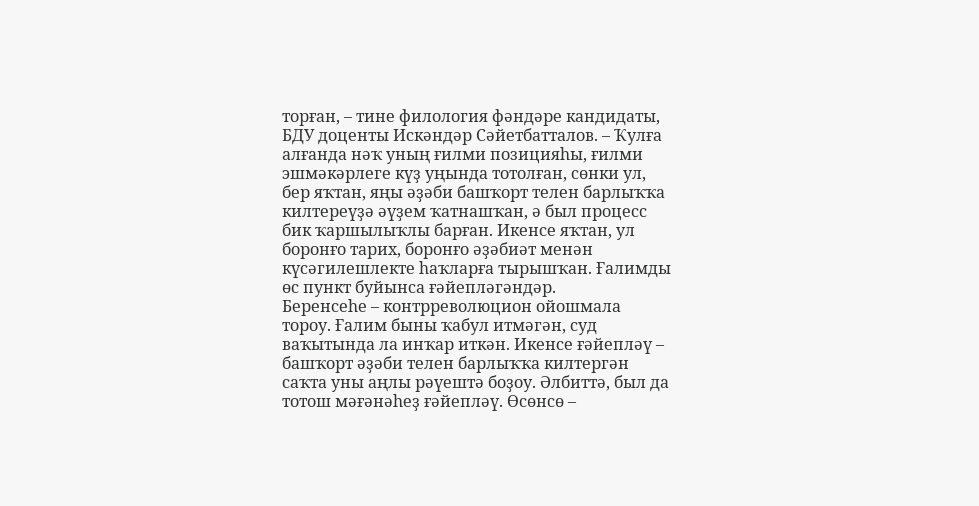торған, – тине филология фәндәре кандидаты, БДУ доценты Искәндәр Сәйетбатталов. – Ҡулға алғанда нәҡ уның ғилми позицияһы, ғилми эшмәкәрлеге күҙ уңында тотолған, сөнки ул, бер яҡтан, яңы әҙәби башҡорт телен барлыҡҡа килтереүҙә әүҙем ҡатнашҡан, ә был процесс бик ҡаршылыҡлы барған. Икенсе яҡтан, ул боронғо тарих, боронғо әҙәбиәт менән күсәгилешлекте һаҡларға тырышҡан. Ғалимды өс пункт буйынса ғәйепләгәндәр.
Беренсеһе – контрреволюцион ойошмала тороу. Ғалим быны ҡабул итмәгән, суд ваҡытында ла инҡар иткән. Икенсе ғәйепләү – башҡорт әҙәби телен барлыҡҡа килтергән саҡта уны аңлы рәүештә боҙоу. Әлбиттә, был да тотош мәғәнәһеҙ ғәйепләү. Өсөнсө –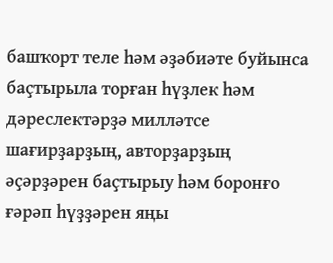башҡорт теле һәм әҙәбиәте буйынса баҫтырыла торған һүҙлек һәм дәреслектәрҙә милләтсе шағирҙарҙың, авторҙарҙың әҫәрҙәрен баҫтырыу һәм боронғо ғәрәп һүҙҙәрен яңы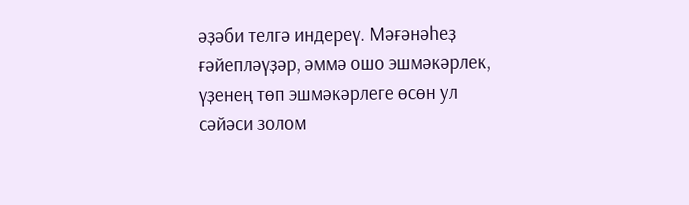әҙәби телгә индереү. Мәғәнәһеҙ ғәйепләүҙәр, әммә ошо эшмәкәрлек, үҙенең төп эшмәкәрлеге өсөн ул сәйәси золом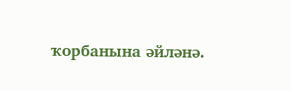ҡорбанына әйләнә.